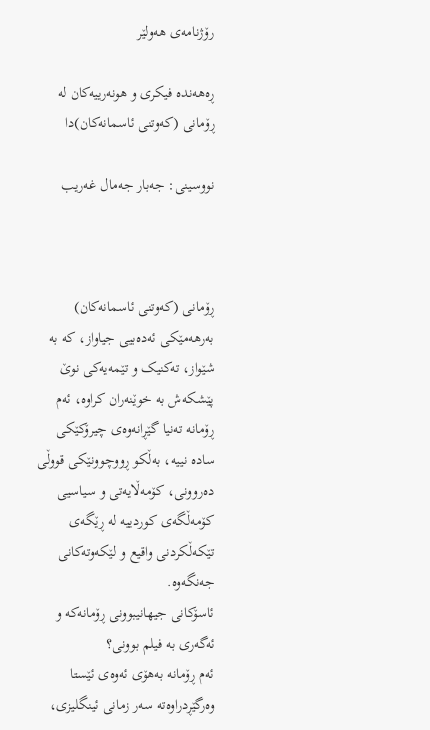رۆژنامەی ھەولێر

ڕەهەندە فیکری و هونەرییەکان لە ڕۆمانی (کەوتنی ئاسمانەکان)دا

نووسینی: جەبار جەمال غەریب



ڕۆمانی (کەوتنی ئاسمانەکان) بەرهەمێکی ئەدەبیی جیاواز، کە بە شێواز، تەکنیک و تێمەیەکی نوێ پێشکەش بە خوێنەران کراوە، ئەم ڕۆمانە تەنیا گێڕانەوەی چیرۆکێکی سادە نییە، بەڵکو ڕووچوونێکی قووڵی دەروونی، کۆمەڵایەتی و سیاسیی کۆمەڵگەی کوردییە لە ڕێگەی تێکەڵکردنی واقیع و لێکەوتەکانی جەنگەوە.
ئاسۆکانی جیهانیبوونی ڕۆمانەکە و ئەگەری بە فیلم بوونی؟
ئەم ڕۆمانە بەهۆی ئەوەی ئێستا وەرگێڕدراوەتە سەر زمانی ئینگلیزی،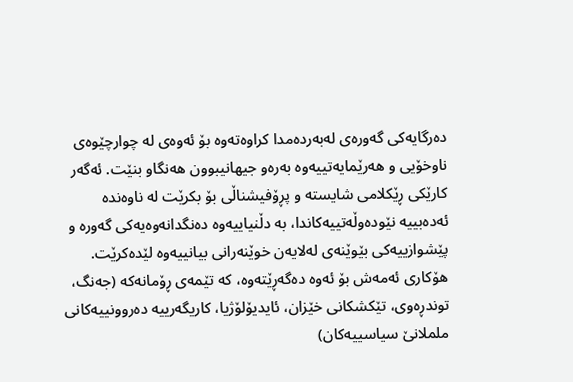دەرگایەکی گەورەی لەبەردەمدا کراوەتەوە بۆ ئەوەی لە چوارچێوەی ناوخۆیی و هەرێمایەتییەوە بەرەو جیهانیبوون هەنگاو بنێت. ئەگەر کارێکی ڕێکلامی شایستە و پڕۆفیشناڵی بۆ بکرێت لە ناوەندە ئەدەبییە نێودەوڵەتییەکاندا، بە دڵنیاییەوە دەنگدانەوەیەکی گەورە و پێشوازییەکی بێوێنەی لەلایەن خوێنەرانی بیانییەوە لێدەکرێت.
هۆکاری ئەمەش بۆ ئەوە دەگەڕێتەوە، کە تێمەی ڕۆمانەکە (جەنگ، توندڕەوی، تێکشکانی خێزان، ئایدیۆلۆژیا، کاریگەرییە دەروونییەکانی ململانێ سیاسییەکان)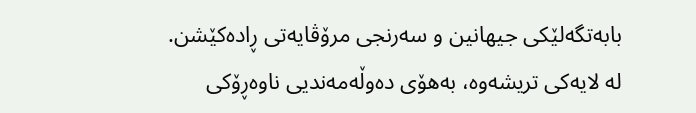بابەتگەلێکی جیهانین و سەرنجی مرۆڤایەتی ڕادەکێشن. لە لایەکی تریشەوە، بەهۆی دەوڵەمەندیی ناوەڕۆکی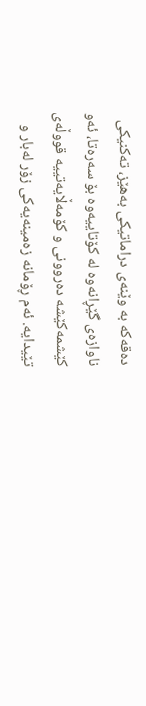دەقەکە بە وێنەی دراماتیکی بەهێز، تەکنیکی ناوازەی گێڕانەوە لە کۆتاییەوە بۆ سەرەتا، ئەو کێشمەکێشە دەروونی و کۆمەڵایەتییە قووڵەی تێیدایە. ئەم ڕۆمانە زەمینەیەکی زۆر لەبار و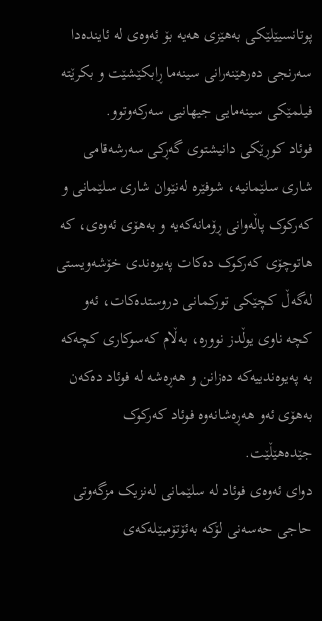پوتانسیێلێکی بەهێزی هەیە بۆ ئەوەی لە ئاینده‌دا سەرنجی دەرهێنەرانی سینەما ڕابکێشێت و بکرێتە فیلمێکی سینەمایی جیهانیی سەرکەوتوو.
فوئاد کوڕێکی دانیشتوی گەڕکی سەرشەقامی شاری سلێمانیە، شوفێرە لەنێوان شاری سلێمانی و کەرکوک پاڵەوانی ڕۆمانەکەیە و بەهۆی ئەوەی، کە هاتوچۆی کەرکوک دەکات پەیوەندی خۆشەویستی لەگەڵ کچێکی تورکمانی دروستدەکات، ئەو کچە ناوی یوڵدز نوورە، بەڵام کەسوکاری کچەکە بە پەیوەندییەکە دەزانن و هەڕەشە لە فوئاد دەکەن بەهۆی ئەو هەڕەشانەوە فوئاد کەرکوک جێدەهێڵێت.
دوای ئەوەی فوئاد لە سلێمانی لەنزیک مزگەوتی حاجی حەسەنی لۆکە بەئۆتۆمبێلەکەی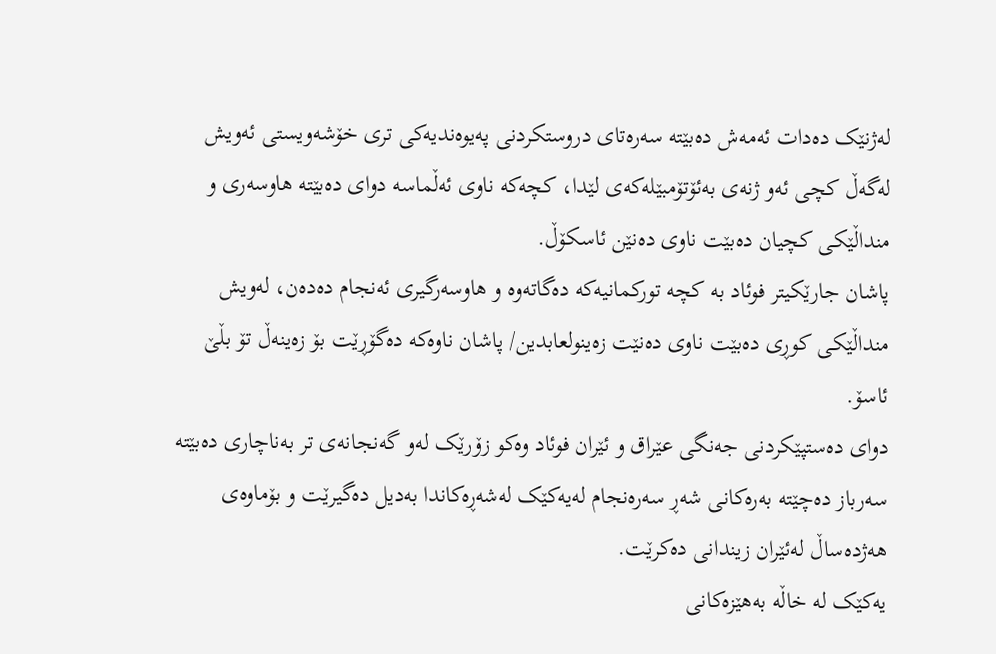لەژنێک دەدات ئەمەش دەبێتە سەرەتای دروستکردنی پەیوەندیەکی تری خۆشەویستی ئەویش لەگەڵ کچی ئەو ژنەی بەئۆتۆمبێلەکەی لێدا، کچەکە ناوی ئەڵماسە دوای دەبێتە هاوسەری و منداڵێکی کچیان دەبێت ناوی دەنێن ئاسکۆڵ.
پاشان جارێکیتر فوئاد بە کچە تورکمانیەکە دەگاتەوە و هاوسەرگیری ئەنجام دەدەن، لەویش منداڵێکی کوڕی دەبێت ناوی دەنێت زەینولعابدین/ پاشان ناوەکە دەگۆڕێت بۆ زەینەڵ تۆ بڵێ ئاسۆ.
دوای دەستپێکردنی جەنگی عێراق و ئێران فوئاد وەکو زۆرێک لەو گەنجانەی تر بەناچاری دەبێتە سەرباز دەچێتە بەرەکانی شەڕ سەرەنجام لەیەکێک لەشەڕەکاندا بەدیل دەگیرێت و بۆماوەی هەژدەساڵ لەئێران زیندانی دەکرێت.
یەکێک لە خاڵە بەهێزەکانی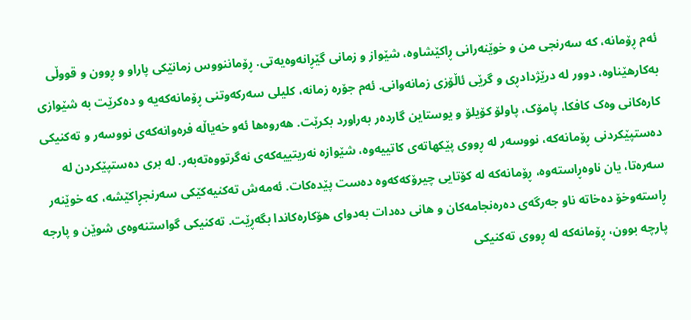ئەم ڕۆمانە، کە سەرنجی من و خوێنەرانی ڕاکێشاوە، شێواز و زمانی گێڕانەوەیەتی. ڕۆماننووس زمانێکی پاراو و ڕوون و قووڵی بەکارهێناوە، دوور لە درێژدادڕی و گرێی ئاڵۆزی زمانەوانی. ئەم جۆرە زمانە، کلیلی سەرکەوتنی ڕۆمانەکەیە و دەکرێت بە شێوازی کارەکانی وەک کافکا، پامۆک، پاولۆ کۆیلۆ و یوستاین گاردەر بەراورد بکرێت. هەروەها ئەو خەیاڵە فرەوانەکەی نووسەر و تەکنیکی دەستپێکردنی ڕۆمانەکە، نووسەر لە ڕووی پێکهاتەی کاتییەوە، شێوازە نەریتییەکەی نەگرتووەتەبەر. لە بری دەستپێکردن لە سەرەتا، یان ناوەڕاستەوە، ڕۆمانەکە لە کۆتایی چیرۆکەکەوە دەست پێدەکات. ئەمەش تەکنیەکێکی سەرنجڕاکێشە، کە خوێنەر ڕاستەوخۆ دەخاتە ناو جەرگەی دەرەنجامەکان و هانی دەدات بەدوای هۆکارەکاندا بگەڕێت. تەکنیکی گواستنەوەی شوێن و پارجە پارچە بوون، ڕۆمانەکە لە ڕووی تەکنیکی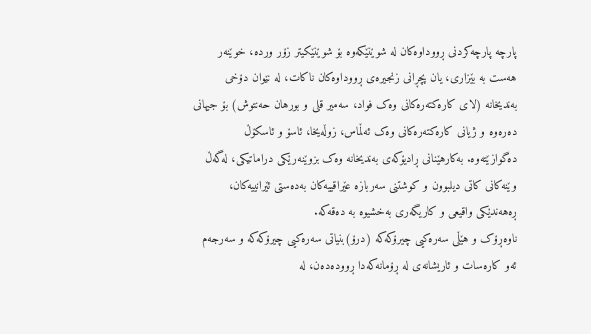پارچە پارچەکردنی ڕووداوەکان لە شوێنێکەوە بۆ شوێنێکیتر زۆر وردە، خوێنەر هەست بە بێزاری، یان پچڕانی زنجیرەی ڕووداوەکان ناکات، لە نێوان دۆخی بەندیخانە (لای کارەکتەرەکانی وەک فواد، سەمیر قلی و بورهان حەنتوش) بۆ جیهانی دەرەوە و ژیانی کارەکتەرەکانی وەک ئەڵماس، زوڵەیخا، ئاسۆ و ئاسکۆڵ دەگوازێتەوە. بەکارهێنانی ڕادیۆکەی بەندیخانە وەک بزوێنەرێکی دراماتیکی، لەگەڵ وێنەکانی کاتی دیلبوون و کوشتنی سەربازە عێراقییەکان بەدەستی ئێرانییەکان، ڕەهەندێکی واقیعی و کاریگەری بەخشیوە بە دەقەکە.
ناوەڕۆک و هێڵی سەرەکیی چیرۆکەکە (درۆ)بنیاتی سەرەکیی چیرۆکەکە و سەرجەم ئەو کارەسات و ئاریشانەی لە ڕۆمانەکەدا ڕوودەدەن، لە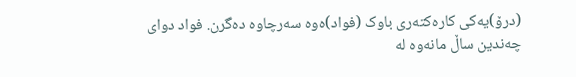(درۆ)یەکی کارەکتەری باوک (فواد)ەوە سەرچاوە دەگرن. فواد دوای چەندین ساڵ مانەوە لە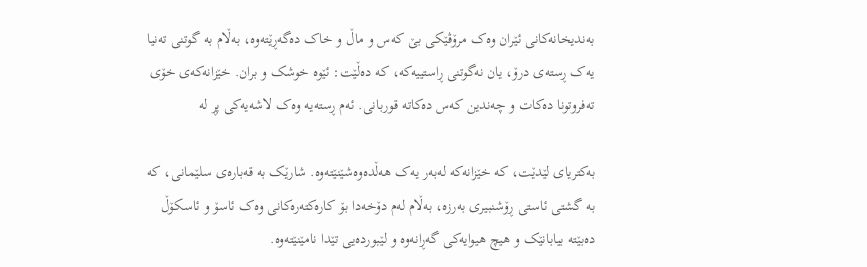بەندیخانەکانی ئێران وەک مرۆڤێکی بێ کەس و ماڵ و خاک دەگەڕێتەوە، بەڵام بە گوتنی تەنیا یەک ڕستەی درۆ، یان نەگوتنی ڕاستییەکە، کە دەڵێت: ئێوە خوشک و بران. خێزانەکەی خۆی تەفروتونا دەکات و چەندین کەس دەکاتە قوربانی. ئەم ڕستەیە وەک لاشەیەکی پڕ لە

بەکتریای لێدێت، کە خێزانەکە لەبەر یەک هەڵدەوەشێنێتەوە. شارێک بە قەبارەی سلێمانی، کە بە گشتی ئاستی ڕۆشنبیری بەرزە، بەڵام لەم دۆخەدا بۆ کارەکتەرەکانی وەک ئاسۆ و ئاسکۆڵ دەبێتە بیابانێک و هیچ هیوایەکی گەڕانەوە و لێبوردەیی تێدا نامێنێتەوە.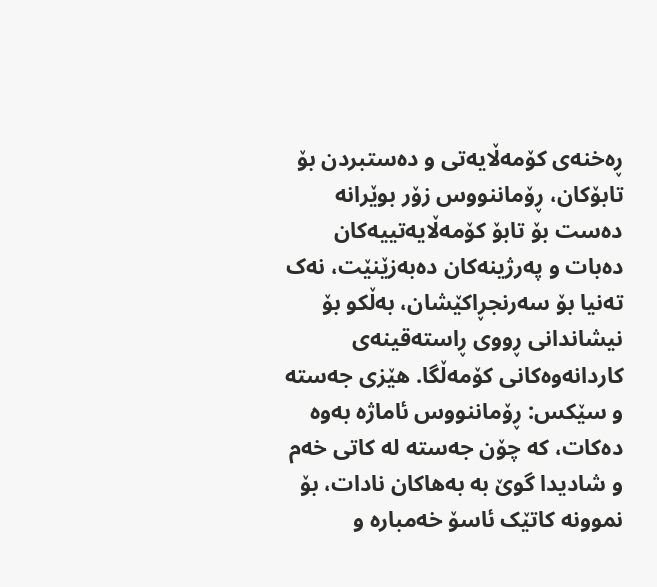ڕەخنەی کۆمەڵایەتی و دەستبردن بۆ تابۆکان، ڕۆماننووس زۆر بوێرانە دەست بۆ تابۆ کۆمەڵایەتییەکان دەبات و پەرژینەکان دەبەزێنێت، نەک تەنیا بۆ سەرنجڕاکێشان، بەڵکو بۆ نیشاندانی ڕووی ڕاستەقینەی کاردانەوەکانی کۆمەڵگا. هێزی جەستە و سێکس: ڕۆماننووس ئاماژە بەوە دەکات، کە چۆن جەستە لە کاتی خەم و شادیدا گوێ بە بەهاکان نادات، بۆ نموونە کاتێک ئاسۆ خەمبارە و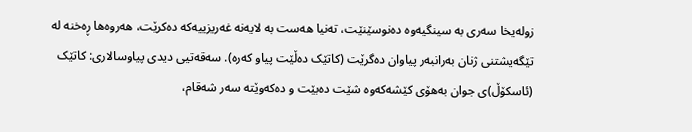زولەیخا سەری بە سینگیەوە دەنوسێنێت، تەنیا هەست بە لایەنە غەریزییەکە دەکرێت، هەروەها ڕەخنە لە تێگەیشتنی ژنان بەرانبەر پیاوان دەگرێت (کاتێک دەڵێت پیاو کەرە). سەقەتیی دیدی پیاوسالاری: کاتێک (ئاسکۆڵ)ی جوان بەهۆی کێشەکەوە شێت دەبێت و دەکەوێتە سەر شەقام،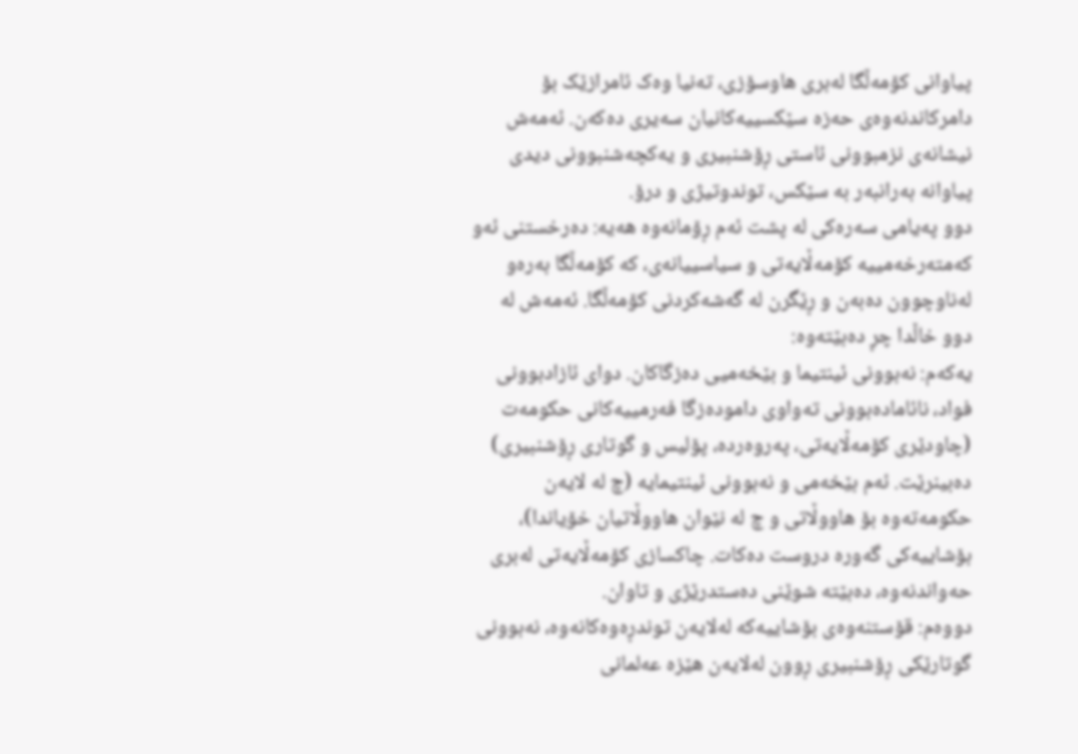پیاوانی کۆمەڵگا لەبری هاوسۆزی، تەنیا وەک ئامرازێک بۆ دامرکاندنەوەی حەزە سێکسییەکانیان سەیری دەکەن. ئەمەش نیشانەی نزمبوونی ئاستی ڕۆشنبیری و یەکچەشنبوونی دیدی پیاوانە بەرانبەر بە سێکس، توندوتیژی و درۆ.
دوو پەیامی سەرەکی لە پشت ئەم ڕۆمانەوە هەیە: دەرخستنی ئەو کەمتەرخەمییە کۆمەڵایەتی و سیاسییانەی، کە کۆمەڵگا بەرەو لەناوچوون دەبەن و ڕێگرن لە گەشەکردنی کۆمەڵگا. ئەمەش لە دوو خاڵدا چڕ دەبێتەوە:
یەکەم: نەبوونی ئینتیما و بێخەمیی دەزگاکان. دوای ئازادبوونی فواد، نائامادەبوونی تەواوی دامودەزگا فەرمییەکانی حکومەت (چاودێری کۆمەڵایەتی، پەروەردە، پۆلیس و گوتاری ڕۆشنبیری) دەبینرێت. ئەم بێخەمی و نەبوونی ئینتیمایە (چ لە لایەن حکومەتەوە بۆ هاووڵاتی و چ لە نێوان هاووڵاتیان خۆیاندا)، بۆشاییەکی گەورە دروست دەکات. چاکسازی کۆمەڵایەتی لەبری حەواندنەوە، دەبێتە شوێنی دەستدرێژی و تاوان.
دووەم: قۆستنەوەی بۆشاییەکە لەلایەن توندڕەوەکانەوە، نەبوونی گوتارێکی ڕۆشنبیری ڕوون لەلایەن هێزە عەلمانی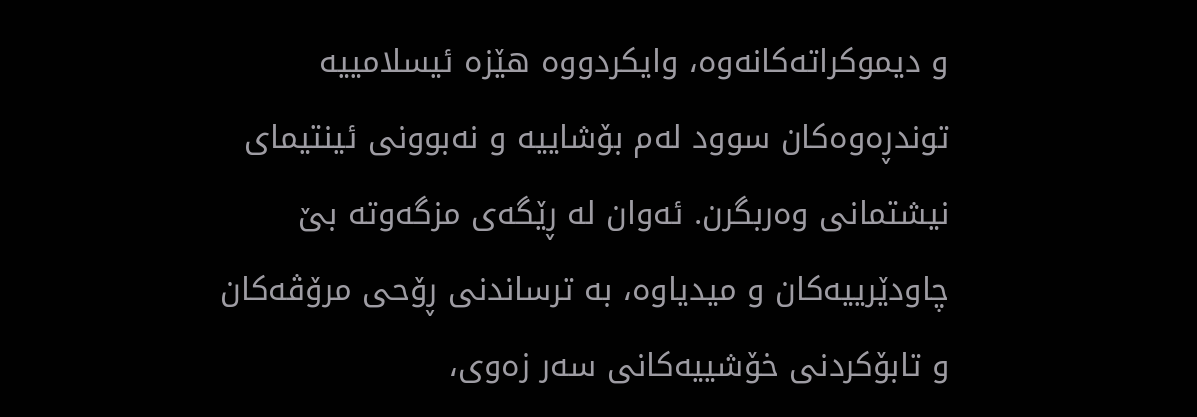و دیموکراتەکانەوە، وایکردووە هێزە ئیسلامییە توندڕەوەکان سوود لەم بۆشاییە و نەبوونی ئینتیمای نیشتمانی وەربگرن. ئەوان لە ڕێگەی مزگەوتە بێ چاودێرییەکان و میدیاوە، بە ترساندنی ڕۆحی مرۆڤەکان و تابۆکردنی خۆشییەکانی سەر زەوی،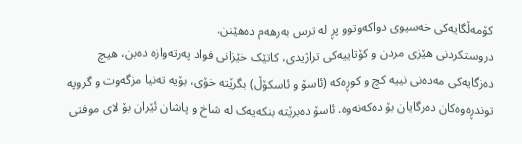کۆمەڵگایەکی خەسیوی دواکەوتوو پڕ لە ترس بەرهەم دەهێنن.
دروستکردنی هێزی مردن و کۆتاییەکی تراژیدی، کاتێک خێزانی فواد پەرتەوازە دەبن، هیچ دەزگایەکی مەدەنی نییە کچ و کوڕەکە (ئاسۆ و ئاسکۆڵ) بگرێتە خۆی، بۆیە تەنیا مزگەوت و گروپە توندڕەوەکان دەرگایان بۆ دەکەنەوە. ئاسۆ دەبرێتە بنکەیەک لە شاخ و پاشان ئێران بۆ لای موفتی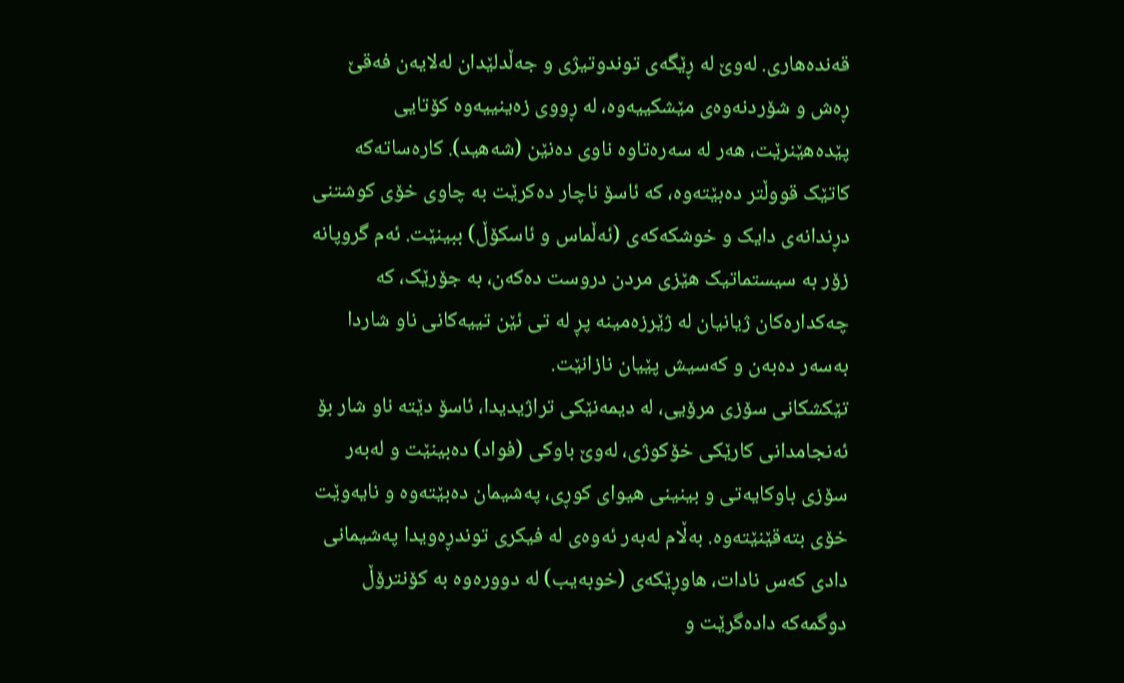قەندەهاری. لەوێ لە ڕێگەی توندوتیژی و جەڵدلێدان لەلایەن فەقێ ڕەش و شۆردنەوەی مێشکییەوە، لە ڕووی زەینییەوە کۆتایی پێدەهێنرێت، هەر لە سەرەتاوە ناوی دەنێن (شەهید). کارەساتەکە کاتێک قووڵتر دەبێتەوە، کە ئاسۆ ناچار دەکرێت بە چاوی خۆی کوشتنی دڕندانەی دایک و خوشکەکەی (ئەڵماس و ئاسکۆڵ) ببینێت. ئەم گروپانە زۆر بە سیستماتیک هێزی مردن دروست دەکەن، بە جۆرێک، کە چەکدارەکان ژیانیان لە ژێرزەمینە پڕ لە تی‌ ئێن تییەکانی ناو شاردا بەسەر دەبەن و کەسیش پێیان نازانێت.
تێکشکانی سۆزی مرۆیی، لە دیمەنێکی تراژیدیدا، ئاسۆ دێتە ناو شار بۆ ئەنجامدانی کارێکی خۆکوژی، لەوێ باوکی (فواد) دەبینێت و لەبەر سۆزی باوکایەتی و بینینی هیوای کوڕی، پەشیمان دەبێتەوە و نایەوێت خۆی بتەقێنێتەوە. بەڵام لەبەر ئەوەی لە فیکری توندڕەویدا پەشیمانی دادی کەس نادات، هاوڕێکەی (خوبەیب) لە دوورەوە بە کۆنترۆڵ دوگمەکە دادەگرێت و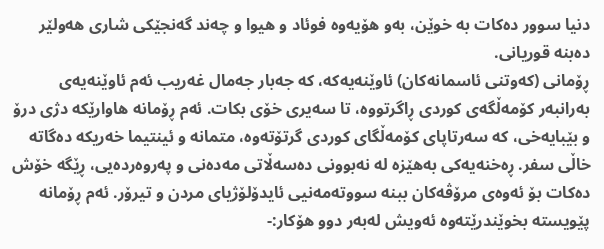دنیا سوور دەکات بە خوێن، بەو هۆیەوە فوئاد و هیوا و چەند گەنجێکی شاری هەولێر دەبنە قوریانی.
ڕۆمانی (کەوتنی ئاسمانەکان) ئاوێنەیەکە، کە جەبار جەمال غەریب ئەم ئاوێنەیەی بەرانبەر کۆمەڵگەی کوردی ڕاگرتووە، تا سەیری خۆی بکات. ئەم ڕۆمانە هاوارێکە دژی درۆ و بێبایەخی، کە سەرتاپای کۆمەڵگای کوردی گرتۆتەوە، متمانە و ئینتیما خەریکە دەگاتە خاڵی سفر. ڕەخنەیەکی بەهێزە لە نەبوونی دەسەڵاتی مەدەنی و پەروەردەیی، ڕێگە خۆش دەکات بۆ ئەوەی مرۆڤەکان ببنە سووتەمەنیی ئایدۆلۆژیای مردن و تیرۆر. ئەم ڕۆمانە پێویستە بخوێندرێتەوە ئەویش لەبەر دوو هۆکار:-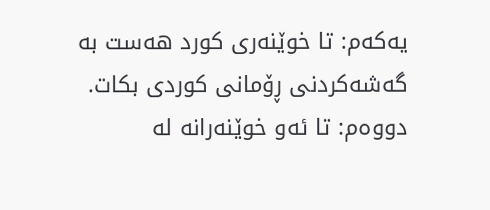یەکەم: تا خوێنەری کورد هەست بە گەشەکردنی ڕۆمانی کوردی بکات.
دووەم: تا ئەو خوێنەرانە لە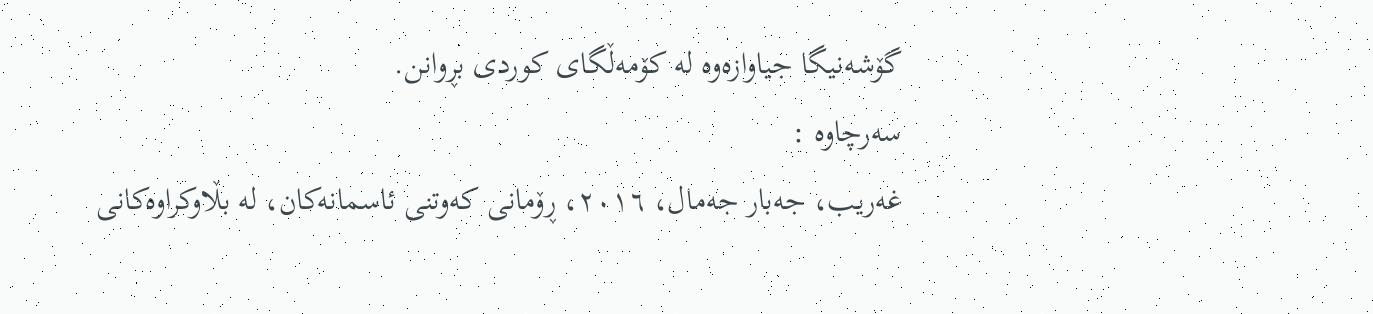گۆشەنیگا جیاوازەوە لە کۆمەڵگای کوردی بڕوانن.
سەرچاوە :
غەریب، جەبار جەمال، ٢٠١٦، ڕۆمانی کەوتنی ئاسمانەکان، لە بڵاوکراوەکانی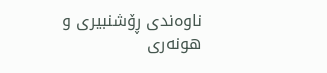ناوەندی ڕۆشنبیری و هونەری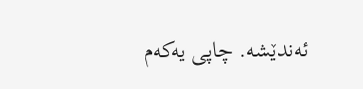ئەندێشە. چاپی یەکەم